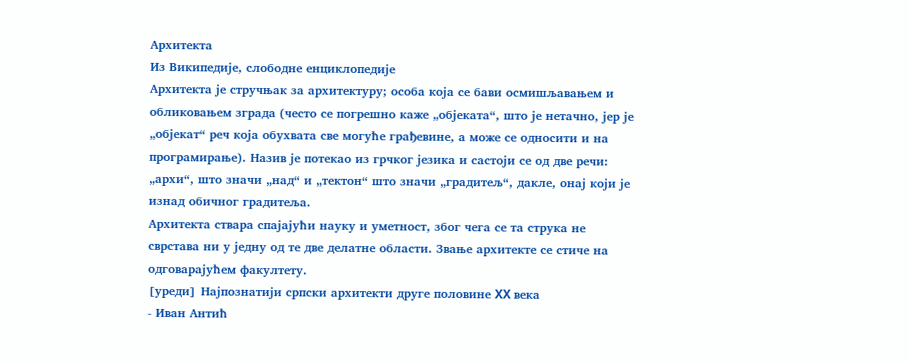Архитекта
Из Википедије, слободне енциклопедије
Архитекта је стручњак за архитектуру; особа која се бави осмишљавањем и обликовањем зграда (често се погрешно каже „објеката“, што је нетачно, јер је „објекат“ реч која обухвата све могуће грађевине, а може се односити и на програмирање). Назив је потекао из грчког језика и састоји се од две речи: „архи“, што значи „над“ и „тектон“ што значи „градитељ“, дакле, онај који је изнад обичног градитеља.
Архитекта ствара спајајући науку и уметност, због чега се та струка не сврстава ни у једну од те две делатне области. Звање архитекте се стиче на одговарајућем факултету.
[уреди] Најпознатији српски архитекти друге половине XX века
- Иван Антић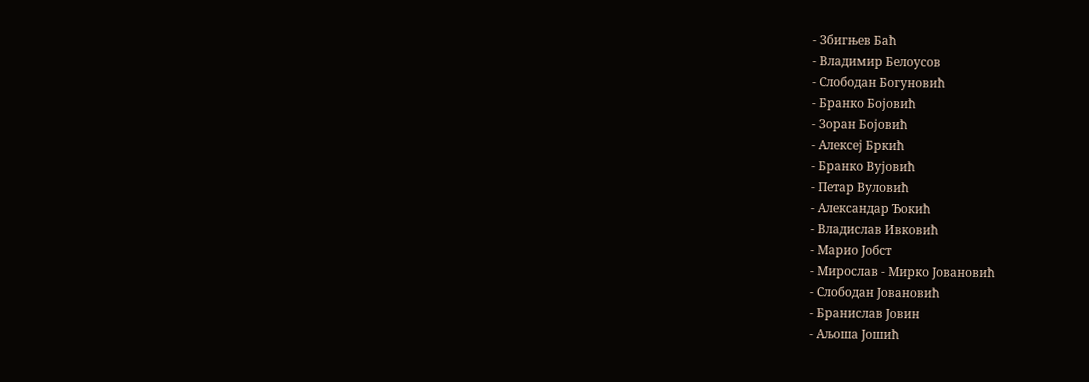- Збигњев Баћ
- Владимир Белоусов
- Слободан Богуновић
- Бранко Бојовић
- Зоран Бојовић
- Алексеј Бркић
- Бранко Вујовић
- Петар Вуловић
- Александар Ђокић
- Владислав Ивковић
- Марио Јобст
- Мирослав - Мирко Јовановић
- Слободан Јовановић
- Бранислав Јовин
- Аљоша Јошић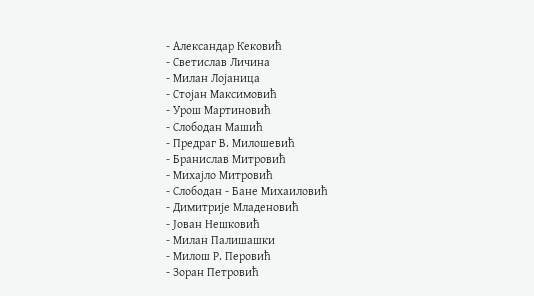- Александар Кековић
- Светислав Личина
- Милан Лојаница
- Стојан Максимовић
- Урош Мартиновић
- Слободан Машић
- Предраг В. Милошевић
- Бранислав Митровић
- Михајло Митровић
- Слободан - Бане Михаиловић
- Димитрије Младеновић
- Јован Нешковић
- Милан Палишашки
- Милош Р. Перовић
- Зоран Петровић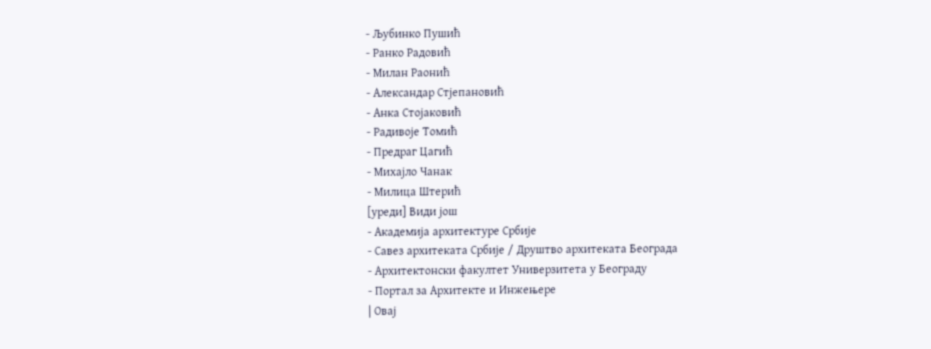- Љубинко Пушић
- Ранко Радовић
- Милан Раонић
- Александар Стјепановић
- Анка Стојаковић
- Радивоје Томић
- Предраг Цагић
- Михајло Чанак
- Милица Штерић
[уреди] Види још
- Академија архитектуре Србије
- Савез архитеката Србије / Друштво архитеката Београда
- Архитектонски факултет Универзитета у Београду
- Портал за Архитекте и Инжењере
| Овај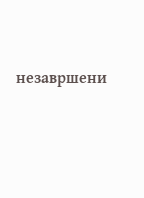незавршени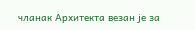чланак Архитекта везан је за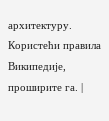архитектуру. Користећи правила Википедије, проширите га. |